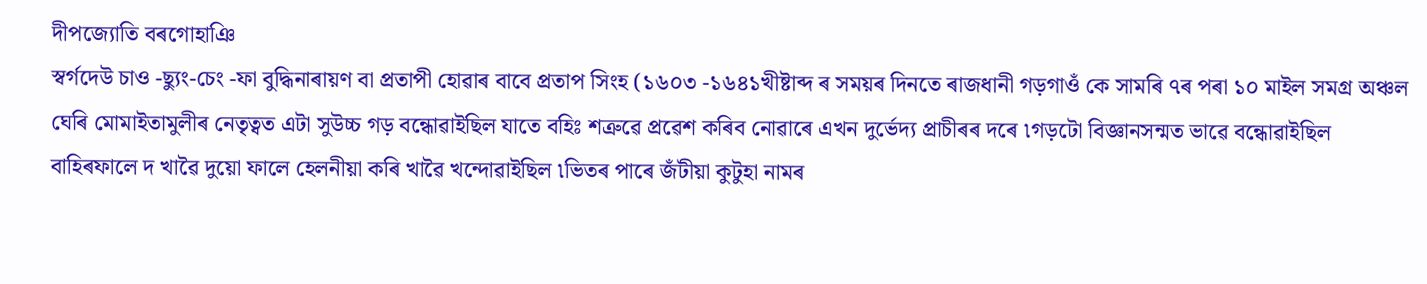দীপজ্যোতি বৰগোহাঞি
স্বৰ্গদেউ চাও -ছ্যুং-চেং -ফা বুদ্ধিনাৰায়ণ বা প্ৰতাপী হোৱাৰ বাবে প্ৰতাপ সিংহ (১৬০৩ -১৬৪১খীষ্টাব্দ ৰ সময়ৰ দিনতে ৰাজধানী গড়গাওঁ কে সামৰি ৭ৰ পৰা ১০ মাইল সমগ্ৰ অঞ্চল ঘেৰি মোমাইতামুলীৰ নেতৃত্বত এটা সুউচ্চ গড় বন্ধোৱাইছিল যাতে বহিঃ শত্ৰুৱে প্ৰৱেশ কৰিব নোৱাৰে এখন দুৰ্ভেদ্য প্ৰাচীৰৰ দৰে ৷গড়টো বিজ্ঞানসন্মত ভাৱে বন্ধোৱাইছিল বাহিৰফালে দ খাৱৈ দুয়ো ফালে হেলনীয়া কৰি খাৱৈ খন্দোৱাইছিল ৷ভিতৰ পাৰে জঁটীয়া কুটুহা নামৰ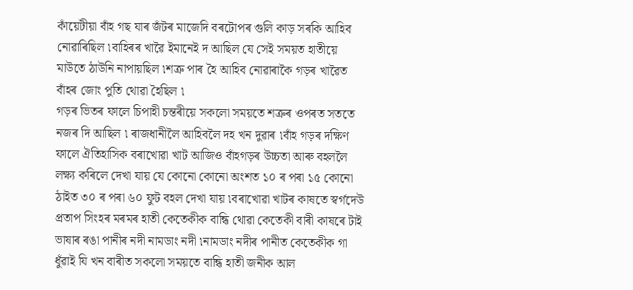কাঁয়েটীয়া বাঁহ গছ যাৰ জঁটৰ মাজেদি বৰটোপৰ গুলি কাড় সৰকি আহিব নোৱাৰিছিল ৷বাহিৰৰ খাৱৈ ইমানেই দ আছিল যে সেই সময়ত হাতীয়ে মাউতে ঠাউনি নাপায়ছিল ৷শত্ৰু পাৰ হৈ আহিব নোৱাৰাকৈ গড়ৰ খাৱৈত বাঁহৰ জোং পুতি থোৱা হৈছিল ৷
গড়ৰ ভিতৰ ফালে চিপাহী চন্তৰীয়ে সকলো সময়তে শত্ৰুৰ ওপৰত সততে নজৰ দি আছিল ৷ ৰাজধানীলৈ আহিবলৈ দহ খন দুৱাৰ ৷বাঁহ গড়ৰ দক্ষিণ ফালে ঐতিহাসিক বৰাখোৱা খাট আজিও বাঁহগড়ৰ উচ্চতা আৰু বহললৈ লক্ষ্য কৰিলে দেখা যায় যে কোনো কোনো অংশত ১০ ৰ পৰা ১৫ কোনো ঠাইত ৩০ ৰ পৰা ৬০ ফুট বহল দেখা যায় ৷বৰাখোৱা খাটৰ কাষতে স্বৰ্গদেউ প্ৰতাপ সিংহৰ মৰমৰ হাতী কেতেকীক বান্ধি থোৱা কেতেকী বাৰী কাষৰে টাই ভাষাৰ ৰঙা পানীৰ নদী নামডাং নদী ৷নামডাং নদীৰ পানীত কেতেকীক গা ধুঁৱাই যি খন বাৰীত সকলো সময়তে বান্ধি হাতী জনীক আল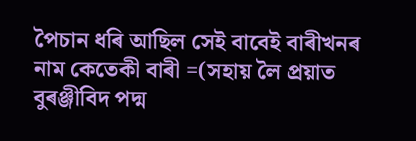পৈচান ধৰি আছিল সেই বাবেই বাৰীখনৰ নাম কেতেকী বাৰী =(সহায় লৈ প্ৰয়াত বুৰঞ্জীবিদ পদ্ম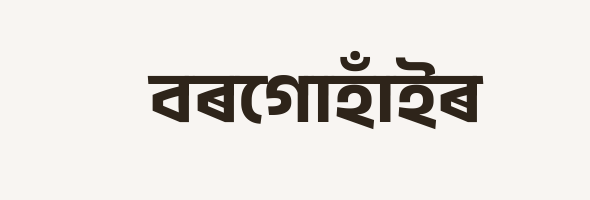বৰগোহাঁইৰ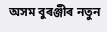অসম বুৰঞ্জীৰ নতুন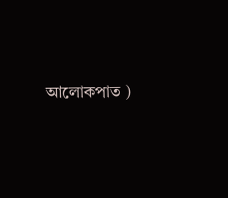আলোকপাত )